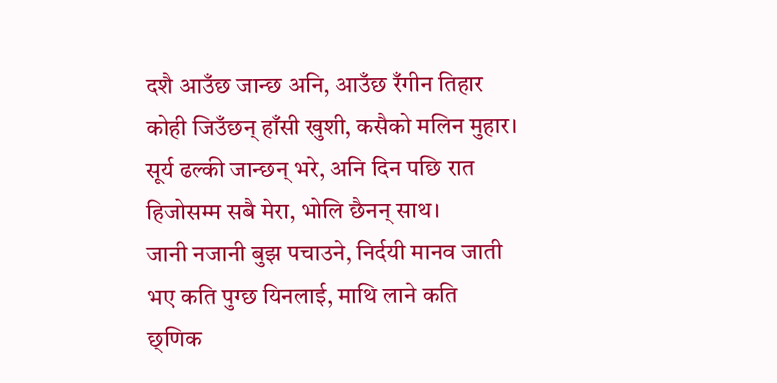दशै आउँछ जान्छ अनि, आउँछ रँगीन तिहार
कोही जिउँछन् हाँसी खुशी, कसैको मलिन मुहार।
सूर्य ढल्की जान्छन् भरे, अनि दिन पछि रात
हिजोसम्म सबै मेरा, भोलि छैनन् साथ।
जानी नजानी बुझ पचाउने, निर्दयी मानव जाती
भए कति पुग्छ यिनलाई, माथि लाने कति
छ्णिक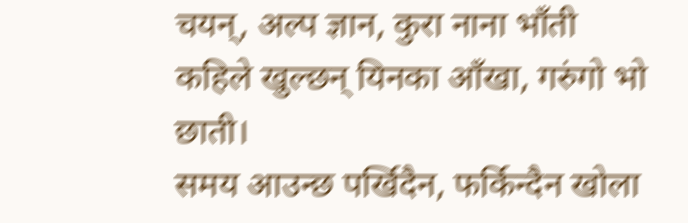चयन्, अल्प ज्ञान, कुरा नाना भाँती
कहिले खुल्छन् यिनका आँखा, गरुंगो भो छाती।
समय आउन्छ पर्खिदैन, फर्किन्दैन खोला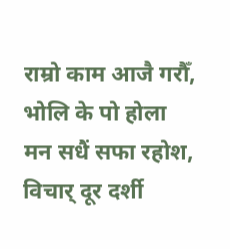राम्रो काम आजै गरौँ, भोलि के पो होला
मन सधैं सफा रहोश, विचार् दूर दर्शी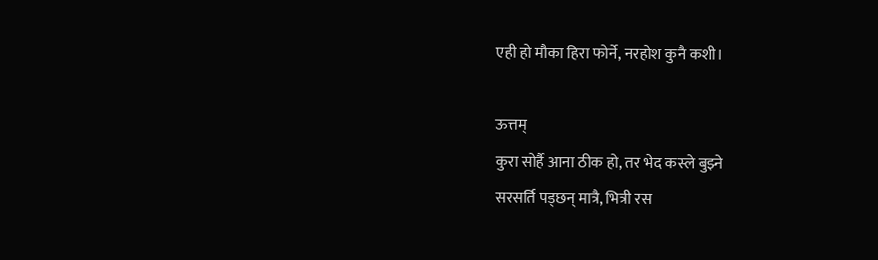एही हो मौका हिरा फोर्ने, नरहोश कुनै कशी।

ऊत्तम्
कुरा सोर्है आना ठीक हो, तर भेद कस्ले बुझ्ने
सरसर्ति पड्छन् मात्रै, भित्री रस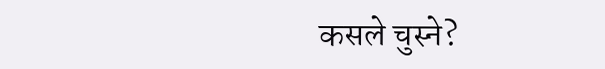कसले चुस्ने?